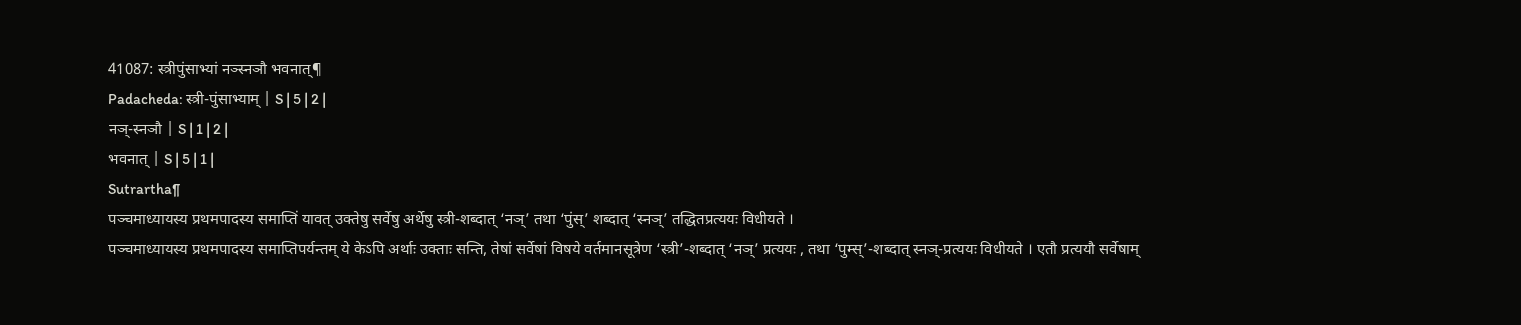41087: स्त्रीपुंसाभ्यां नञ्स्नञौ भवनात्¶
Padacheda: स्त्री-पुंसाभ्याम् | S | 5 | 2 |
नञ्-स्नञौ | S | 1 | 2 |
भवनात् | S | 5 | 1 |
Sutrartha¶
पञ्चमाध्यायस्य प्रथमपादस्य समाप्तिं यावत् उक्तेषु सर्वेषु अर्थेषु स्त्री-शब्दात् ‘नञ्’ तथा ‘पुंस्’ शब्दात् ‘स्नञ्’ तद्धितप्रत्ययः विधीयते ।
पञ्चमाध्यायस्य प्रथमपादस्य समाप्तिपर्यन्तम् ये केऽपि अर्थाः उक्ताः सन्ति, तेषां सर्वेषां विषये वर्तमानसूत्रेण ‘स्त्री’-शब्दात् ‘नञ्’ प्रत्ययः , तथा ‘पुम्स्’-शब्दात् स्नञ्-प्रत्ययः विधीयते । एतौ प्रत्ययौ सर्वेषाम्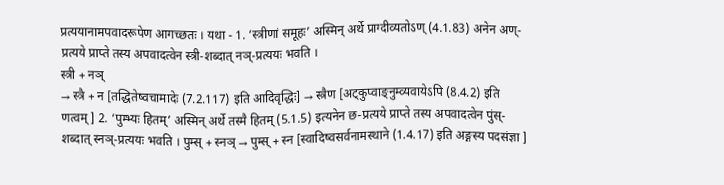प्रत्ययानामपवादरूपेण आगच्छतः । यथा - 1. ‘स्त्रीणां समूहः’ अस्मिन् अर्थे प्राग्दीव्यतोऽण् (4.1.83) अनेन अण्-प्रत्यये प्राप्ते तस्य अपवादत्वेन स्त्री-शब्दात् नञ्-प्रत्ययः भवति ।
स्त्री + नञ्
→ स्त्रै + न [तद्धितेष्वचामादेः (7.2.117) इति आदिवृद्धिः] → स्त्रैण [अट्कुप्वाङ्नुम्व्यवायेऽपि (8.4.2) इति णत्वम्] 2. ‘पुम्भ्यः हितम्’ अस्मिन् अर्थे तस्मै हितम् (5.1.5) इत्यनेन छ-प्रत्यये प्राप्ते तस्य अपवादत्वेन पुंस्-शब्दात् स्नञ्-प्रत्ययः भवति । पुम्स् + स्नञ् → पुम्स् + स्न [स्वादिष्वसर्वनामस्थाने (1.4.17) इति अङ्गस्य पदसंज्ञा ]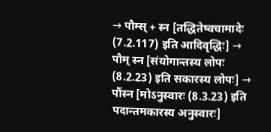→ पौम्स् + स्न [तद्धितेष्वचामादेः (7.2.117) इति आदिवृद्धिः] → पौम् स्न [संयोगान्तस्य लोपः (8.2.23) इति सकारस्य लोपः] → पौंस्न [मोऽनुस्वारः (8.3.23) इति पदान्तमकारस्य अनुस्वारः]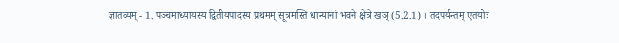ज्ञातव्यम् - 1. पञ्चमाध्यायस्य द्वितीयपादस्य प्रथमम् सूत्रमस्ति धान्यानां भवने क्षेत्रे खञ् (5.2.1) । तदपर्यन्तम् एतयोः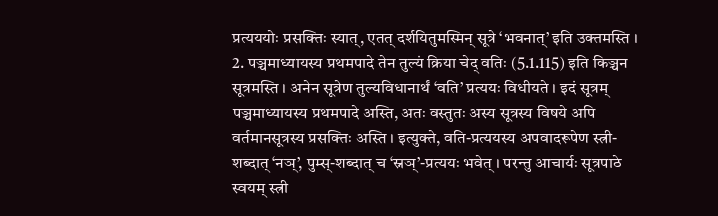प्रत्यययोः प्रसक्तिः स्यात्, एतत् दर्शयितुमस्मिन् सूत्रे ‘भवनात्’ इति उक्तमस्ति । 2. पञ्चमाध्यायस्य प्रथमपादे तेन तुल्यं क्रिया चेद् वतिः (5.1.115) इति किञ्चन सूत्रमस्ति । अनेन सूत्रेण तुल्यविधानार्थं ‘वति’ प्रत्ययः विधीयते । इदं सूत्रम् पञ्चमाध्यायस्य प्रथमपादे अस्ति, अतः वस्तुतः अस्य सूत्रस्य विषये अपि वर्तमानसूत्रस्य प्रसक्तिः अस्ति । इत्युक्ते, वति-प्रत्ययस्य अपवादरूपेण स्त्री-शब्दात् ‘नञ्’, पुम्स्-शब्दात् च ‘स्नञ्’-प्रत्ययः भवेत् । परन्तु आचार्यः सूत्रपाठे स्वयम् स्त्री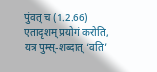पुंवत् च (1.2.66) एतादृशम् प्रयोगं करोति, यत्र पुम्स्-शब्दात् ‘वति’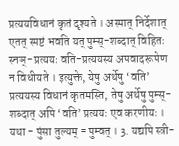प्रत्ययविधानं कृतं दृश्यते । अस्मात् निर्देशात् एतत् स्पष्टं भवति यत् पुम्स्-शब्दात् विहितः स्नञ्-प्रत्ययः वति-प्रत्ययस्य अपवादरूपेण न विधीयते । इत्युक्ते, येषु अर्थेषु ‘वति’ प्रत्ययस्य विधानं कृतमस्ति, तेषु अर्थेषु पुम्स्-शब्दात् अपि ‘वति’ प्रत्ययः एव करणीयः । यथा - पुंसा तुल्यम् = पुम्वत् । 3. यद्यपि स्त्री-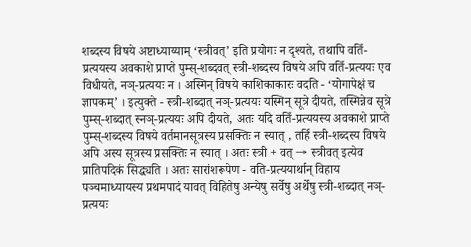शब्दस्य विषये अष्टाध्याय्याम् ‘स्त्रीवत्’ इति प्रयोगः न दृश्यते, तथापि वतिँ-प्रत्ययस्य अवकाशे प्राप्ते पुम्स्-शब्दवत् स्त्री-शब्दस्य विषये अपि वतिँ-प्रत्ययः एव विधीयते, नञ्-प्रत्ययः न । अस्मिन् विषये काशिकाकारः वदति - ‘योगापेक्षं च ज्ञापकम्’ । इत्युक्ते - स्त्री-शब्दात् नञ्-प्रत्ययः यस्मिन् सूत्रे दीयते, तस्मिन्नेव सूत्रे पुम्स्-शब्दात् स्नञ्-प्रत्ययः अपि दीयते, अतः यदि वतिँ-प्रत्ययस्य अवकाशे प्राप्ते पुम्स्-शब्दस्य विषये वर्तमानसूत्रस्य प्रसक्तिः न स्यात् , तर्हि स्त्री-शब्दस्य विषये अपि अस्य सूत्रस्य प्रसक्तिः न स्यात् । अतः स्त्री + वत् → स्त्रीवत् इत्येव प्रातिपदिकं सिद्ध्यति । अतः सारांशरूपेण - वति-प्रत्ययार्थान् विहाय पञ्चमाध्यायस्य प्रथमपादं यावत् विहितेषु अन्येषु सर्वेषु अर्थेषु स्त्री-शब्दात् नञ्-प्रत्ययः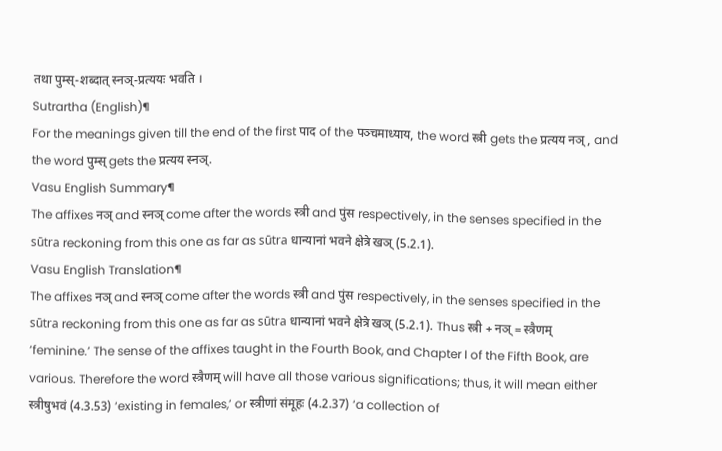तथा पुम्स्-शब्दात् स्नञ्-प्रत्ययः भवति ।
Sutrartha (English)¶
For the meanings given till the end of the first पाद of the पञ्चमाध्याय, the word स्त्री gets the प्रत्यय नञ्, and the word पुम्स् gets the प्रत्यय स्नञ्.
Vasu English Summary¶
The affixes नञ् and स्नञ् come after the words स्त्री and पुंस respectively, in the senses specified in the sūtra reckoning from this one as far as sūtra धान्यानां भवने क्षेत्रे खञ् (5.2.1).
Vasu English Translation¶
The affixes नञ् and स्नञ् come after the words स्त्री and पुंस respectively, in the senses specified in the sūtra reckoning from this one as far as sūtra धान्यानां भवने क्षेत्रे खञ् (5.2.1). Thus स्त्री + नञ् = स्त्रैणम् ‘feminine.’ The sense of the affixes taught in the Fourth Book, and Chapter I of the Fifth Book, are various. Therefore the word स्त्रैणम् will have all those various significations; thus, it will mean either स्त्रीषुभवं (4.3.53) ‘existing in females,’ or स्त्रीणां संमूहः (4.2.37) ‘a collection of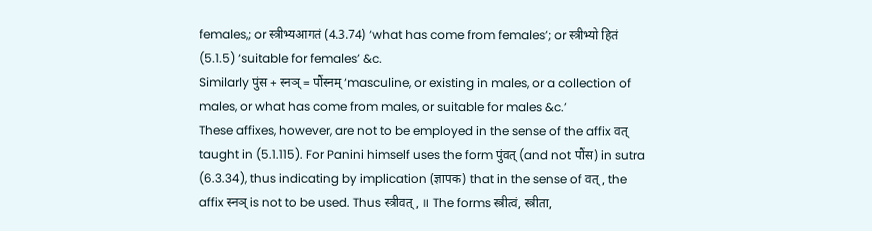females,; or स्त्रीभ्यआगतं (4.3.74) ‘what has come from females’; or स्त्रीभ्यो हितं (5.1.5) ‘suitable for females’ &c.
Similarly पुंस + स्नञ् = पौंस्नम् ‘masculine, or existing in males, or a collection of males, or what has come from males, or suitable for males &c.’
These affixes, however, are not to be employed in the sense of the affix वत् taught in (5.1.115). For Panini himself uses the form पुंवत् (and not पौंस) in sutra (6.3.34), thus indicating by implication (ज्ञापक) that in the sense of वत्, the affix स्नञ् is not to be used. Thus स्त्रीवत्, ॥ The forms स्त्रीत्वं, स्त्रीता,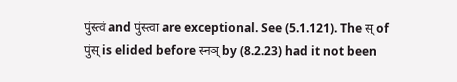पुंस्त्वं and पुंस्त्वा are exceptional. See (5.1.121). The स् of पुंस् is elided before स्नञ् by (8.2.23) had it not been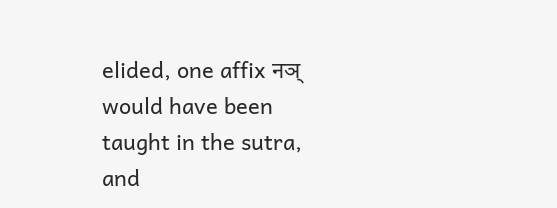elided, one affix नञ् would have been taught in the sutra, and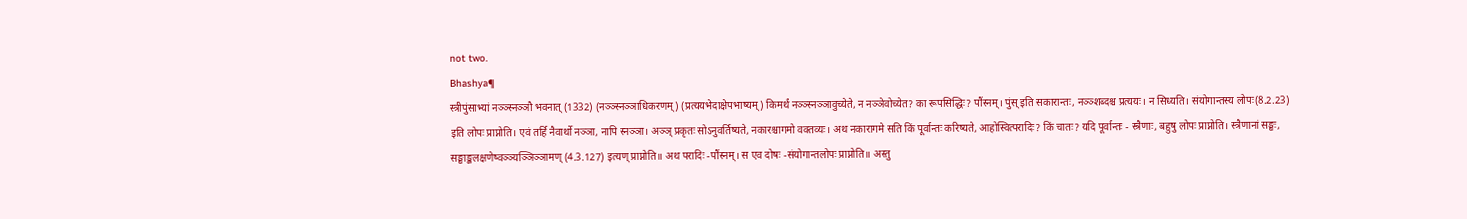not two.
Bhashya¶
स्त्रीपुंसाभ्यां नञ्ञ्स्नञ्ञौ भवनात् (1332) (नञ्ञ्स्नञ्ञाधिकरणम्) (प्रत्ययभेदाक्षेपभाष्यम्) किमर्थं नञ्ञ्स्नञ्ञावुच्येते, न नञ्ञेवोच्येत? का रूपसिद्धिः? पौंस्नम्। पुंस् इति सकारान्तः, नञ्ञ्शब्दश्च प्रत्ययः। न सिध्यति। संयोगान्तस्य लोपः(8.2.23) इति लोपः प्राप्नोति। एवं तर्हि नैवार्थो नञ्ञा, नापि स्नञ्ञा। अञ्ञ् प्रकृतः सोऽनुवर्तिष्यते, नकारश्चागमो वक्तव्यः। अथ नकारागमे सति किं पूर्वान्तः करिष्यते, आहोस्वित्परादिः? किं चातः? यदि पूर्वान्तः - स्त्रैणाः, बहुषु लोपः प्राप्नोति। स्त्रैणानां सङ्घः, सङ्घाङ्कलक्षणेष्वञ्ञ्यञ्ञिञ्ञामण् (4.3.127) इत्यण् प्राप्नोति॥ अथ परादिः -पौंस्नम्। स एव दोषः -संयोगान्तलोपः प्राप्नोति॥ अस्तु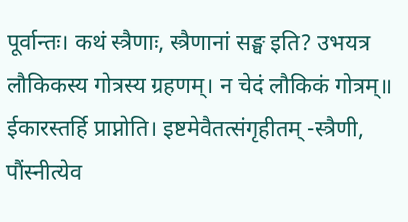पूर्वान्तः। कथं स्त्रैणाः, स्त्रैणानां सङ्घ इति? उभयत्र लौकिकस्य गोत्रस्य ग्रहणम्। न चेदं लौकिकं गोत्रम्॥ ईकारस्तर्हि प्राप्नोति। इष्टमेवैतत्संगृहीतम् -स्त्रैणी, पौंस्नीत्येव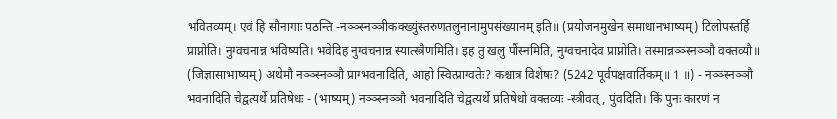भवितव्यम्। एवं हि सौनागाः पठन्ति -नञ्ञ्स्नञ्ञीकक्ख्युंस्तरुणतलुनानामुपसंख्यानम् इति॥ (प्रयोजनमुखेन समाधानभाष्यम्) टिलोपस्तर्हि प्राप्नोति। नुग्वचनान्न भविष्यति। भवेदिह नुग्वचनान्न स्यात्स्त्रैणमिति। इह तु खलु पौंस्नमिति, नुग्वचनादेव प्राप्नोति। तस्मान्नञ्ञ्स्नञ्ञौ वक्तव्यौ॥ (जिज्ञासाभाष्यम्) अथेमौ नञ्ञ्स्नञ्ञौ प्राग्भवनादिति, आहो स्वित्प्राग्वतेः? कश्चात्र विशेषः? (5242 पूर्वपक्षवार्तिकम्॥ 1 ॥) - नञ्ञ्स्नञ्ञौ भवनादिति चेद्वत्यर्थे प्रतिषेधः - (भाष्यम्) नञ्ञ्स्नञ्ञौ भवनादिति चेद्वत्यर्थे प्रतिषेधो वक्तव्यः -स्त्रीवत्, पुंवदिति। किं पुनः कारणं न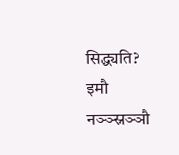सिद्ध्यति? इमौ नञ्ञ्स्नञ्ञौ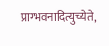प्राग्भवनादित्युच्येते,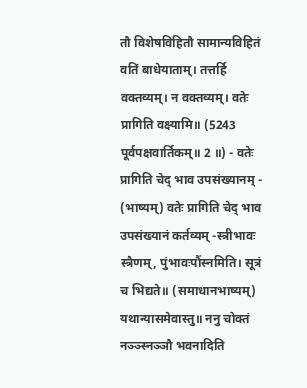तौ विशेषविहितौ सामान्यविहितं वतिं बाधेयाताम्। तत्तर्हि वक्तव्यम्। न वक्तव्यम्। वतेः प्रागिति वक्ष्यामि॥ (5243 पूर्वपक्षवार्तिकम्॥ 2 ॥) - वतेः प्रागिति चेद् भाव उपसंख्यानम् - (भाष्यम्) वतेः प्रागिति चेद् भाव उपसंख्यानं कर्तव्यम् -स्त्रीभावः स्त्रैणम्, पुंभावःपौंस्नमिति। सूत्रं च भिद्यते॥ (समाधानभाष्यम्) यथान्यासमेवास्तु॥ ननु चोक्तं नञ्ञ्स्नञ्ञौ भवनादिति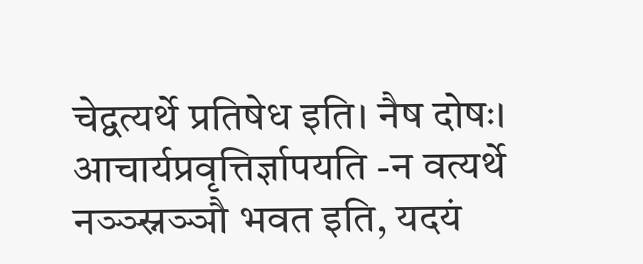चेद्वत्यर्थे प्रतिषेध इति। नैष दोषः। आचार्यप्रवृत्तिर्ज्ञापयति -न वत्यर्थे नञ्ञ्स्नञ्ञौ भवत इति, यदयं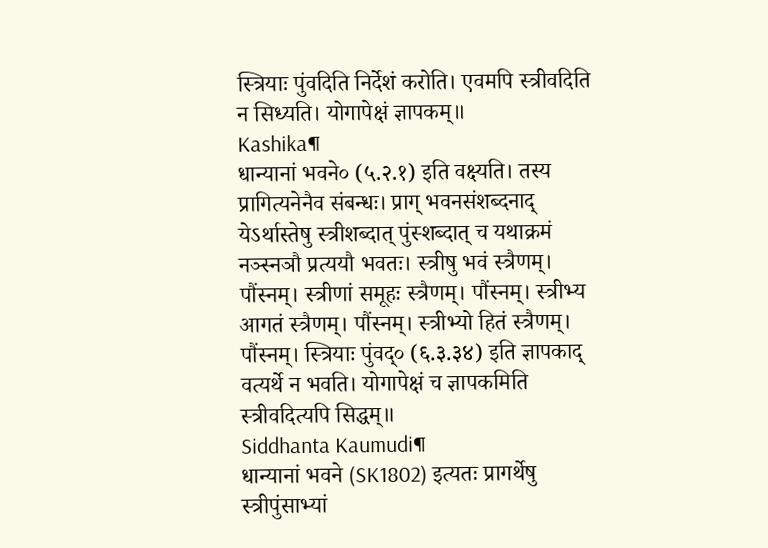स्त्रियाः पुंवदिति निर्देशं करोति। एवमपि स्त्रीवदिति न सिध्यति। योगापेक्षं ज्ञापकम्॥
Kashika¶
धान्यानां भवने० (५.२.१) इति वक्ष्यति। तस्य प्रागित्यनेनैव संबन्धः। प्राग् भवनसंशब्दनाद् येऽर्थास्तेषु स्त्रीशब्दात् पुंस्शब्दात् च यथाक्रमं नञ्स्नञौ प्रत्ययौ भवतः। स्त्रीषु भवं स्त्रैणम्। पौंस्नम्। स्त्रीणां समूहः स्त्रैणम्। पौंस्नम्। स्त्रीभ्य आगतं स्त्रैणम्। पौंस्नम्। स्त्रीभ्यो हितं स्त्रैणम्। पौंस्नम्। स्त्रियाः पुंवद्० (६.३.३४) इति ज्ञापकाद् वत्यर्थे न भवति। योगापेक्षं च ज्ञापकमिति स्त्रीवदित्यपि सिद्धम्॥
Siddhanta Kaumudi¶
धान्यानां भवने (SK1802) इत्यतः प्रागर्थेषु स्त्रीपुंसाभ्यां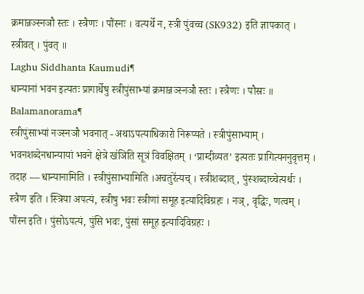क्रमान्नञ्स्नञौ स्तः । स्त्रैणः । पौंस्नः । वत्यर्थे न, स्त्री पुंवच्च (SK932) इति ज्ञापकात् । स्त्रीवत् । पुंवत् ॥
Laghu Siddhanta Kaumudi¶
धान्यानां भवन इत्यतः प्रागार्थेषु स्त्रीपुंसाभ्यां क्रमान्नञ्स्नञौ स्तः । स्त्रैणः । पौस्रः ॥
Balamanorama¶
स्त्रीपुंसाभ्यां नञ्स्नञौ भवनात् - अथाऽपत्याधिकारो निरूप्यते । स्त्रीपुंसाभ्याम् । भवनशब्देनधान्यायां भवने क्षेत्रे ख॑ञिति सूत्रं विवक्षितम् । ‘प्राग्दीव्यत’ इत्यतः प्रागित्यननुवृत्तम् । तदाह — धान्यानामिति । स्त्रीपुंसाभ्यामिति ।अचतुरे॑त्यच् । स्त्रीशब्दात्, पुंस्शब्दाच्चेत्यर्थः । स्त्रैण इति । स्त्रिया अपत्यं, स्त्रीषु भवः स्त्रीणां समूह इत्यादिविग्रहः । नञ्, वृद्धिः, णत्वम् । पौंस्न इति । पुंसोऽपत्यं, पुंसि भवः, पुंसां समूह इत्यादिविग्रहः ।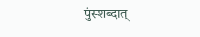पुंस्शब्दात्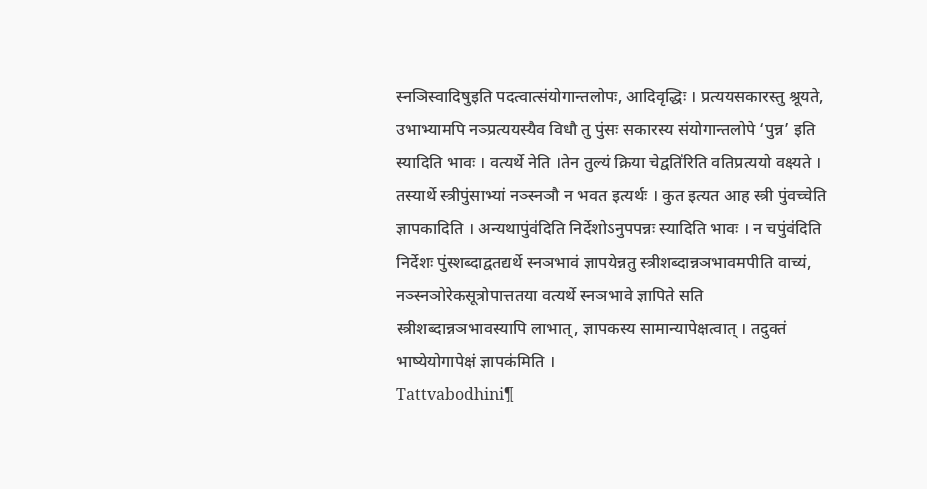स्नञिस्वादिषुइति पदत्वात्संयोगान्तलोपः, आदिवृद्धिः । प्रत्ययसकारस्तु श्रूयते, उभाभ्यामपि नञ्प्रत्ययस्यैव विधौ तु पुंसः सकारस्य संयोगान्तलोपे ‘पुन्न’ इति स्यादिति भावः । वत्यर्थे नेति ।तेन तुल्यं क्रिया चेद्वति॑रिति वतिप्रत्ययो वक्ष्यते । तस्यार्थे स्त्रीपुंसाभ्यां नञ्स्नञौ न भवत इत्यर्थः । कुत इत्यत आह स्त्री पुंवच्चेति ज्ञापकादिति । अन्यथापुंव॑दिति निर्देशोऽनुपपन्नः स्यादिति भावः । न चपुंव॑दिति निर्देशः पुंस्शब्दाद्वतद्यर्थे स्नञभावं ज्ञापयेन्नतु स्त्रीशब्दान्नञभावमपीति वाच्यं, नञ्स्नञोरेकसूत्रोपात्ततया वत्यर्थे स्नञभावे ज्ञापिते सति स्त्रीशब्दान्नञभावस्यापि लाभात्, ज्ञापकस्य सामान्यापेक्षत्वात् । तदुक्तं भाष्येयोगापेक्षं ज्ञापक॑मिति ।
Tattvabodhini¶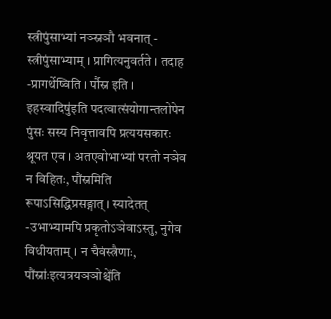स्त्रीपुंसाभ्यां नञ्स्नञौ भवनात् - स्त्रीपुंसाभ्याम् । प्रागित्यनुवर्तते । तदाह -प्रागर्थेष्विति । र्पौस्न इति । इहस्वादिषु॑इति पदत्वात्संयोगान्तलोपेन पुंसः सस्य निवृत्तावपि प्रत्ययसकारः श्रूयत एव । अतएवोभाभ्यां परतो नञेव न विहितः, पौंस्नमिति रूपाऽसिद्धिप्रसङ्गात् । स्यादेतत् -उभाभ्यामपि प्रकृतोऽञेवाऽस्तु, नुगेव विधीयताम् । न चैवंस्त्रैणाः, पौंस्नाः॑इत्यत्रयञञोश्चे॑ति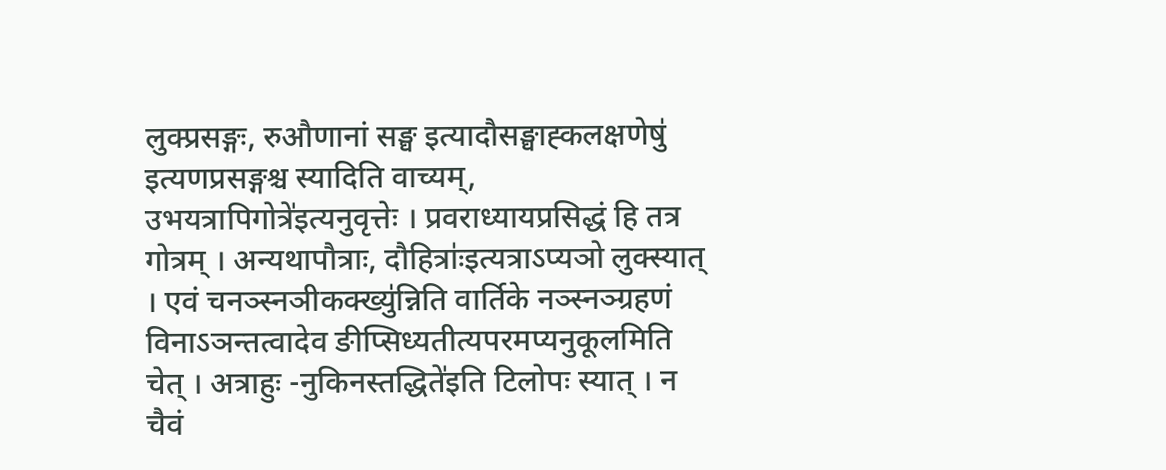लुक्प्रसङ्गः, रुऔणानां सङ्घ इत्यादौसङ्घाह्कलक्षणेषु॑ इत्यणप्रसङ्गश्च स्यादिति वाच्यम्, उभयत्रापिगोत्रे॑इत्यनुवृत्तेः । प्रवराध्यायप्रसिद्धं हि तत्र गोत्रम् । अन्यथापौत्राः, दौहित्राः॑इत्यत्राऽप्यञो लुक्स्यात् । एवं चनञ्स्नञीकक्ख्यु॑न्निति वार्तिके नञ्स्नञ्ग्रहणं विनाऽञन्तत्वादेव ङीप्सिध्यतीत्यपरमप्यनुकूलमिति चेत् । अत्राहुः -नुकिनस्तद्धिते॑इति टिलोपः स्यात् । न चैवं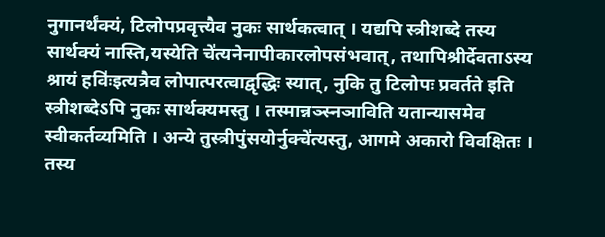नुगानर्थंक्यं, टिलोपप्रवृत्त्यैव नुकः सार्थकत्वात् । यद्यपि स्त्रीशब्दे तस्य सार्थक्यं नास्ति,यस्येति चे॑त्यनेनापीकारलोपसंभवात्, तथापिश्रीर्देवताऽस्य श्रायं हविः॑इत्यत्रैव लोपात्परत्वाद्वृद्धिः स्यात्, नुकि तु टिलोपः प्रवर्तते इति स्त्रीशब्देऽपि नुकः सार्थक्यमस्तु । तस्मान्नञ्स्नञाविति यतान्यासमेव स्वीकर्तव्यमिति । अन्ये तुस्त्रीपुंसयोर्नुक्चे॑त्यस्तु, आगमे अकारो विवक्षितः । तस्य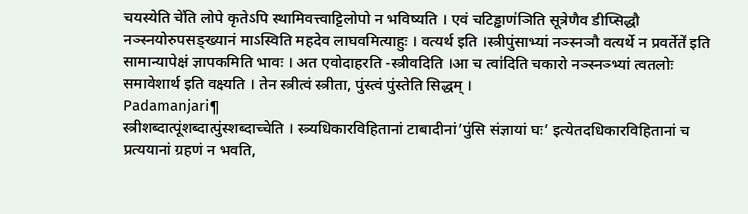चयस्येति चे॑ति लोपे कृतेऽपि स्थामिवत्त्वाट्टिलोपो न भविष्यति । एवं चटिड्ढाण॑ञिति सूत्रेणैव डीप्सिद्धौ नञ्स्नयोरुपसङ्ख्यानं माऽस्विति महदेव लाघवमित्याहुः । वत्यर्थ इति ।स्त्रीपुंसाभ्यां नञ्स्नञौ वत्यर्थे न प्रवर्तेते॑ इति सामान्यापेक्षं ज्ञापकमिति भावः । अत एवोदाहरति -स्त्रीवदिति ।आ च त्वा॑दिति चकारो नञ्स्नञ्भ्यां त्वतलोः समावेशार्थ इति वक्ष्यति । तेन स्त्रीत्वं स्त्रीता, पुंस्त्वं पुंस्तेति सिद्धम् ।
Padamanjari¶
स्त्रीशब्दात्पूंशब्दात्पुंस्शब्दाच्चेति । स्त्र्यधिकारविहितानां टाबादीनां’पुंसि संज्ञायां घः’ इत्येतदधिकारविहितानां च प्रत्ययानां ग्रहणं न भवति,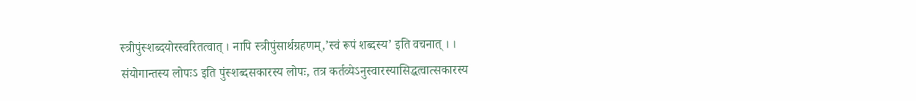स्त्रीपुंस्शब्दयोरस्वरितत्वात् । नापि स्त्रीपुंसार्थग्रहणम्,’स्वं रूपं शब्दस्य’ इति वचनात् । । संयोगान्तस्य लोपःऽ इति पुंस्शब्दसकारस्य लोपः, तत्र कर्तव्येऽनुस्वारस्यासिद्धत्वात्सकारस्य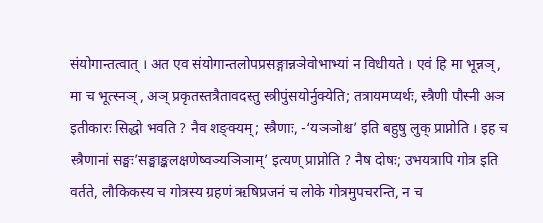संयोगान्तत्वात् । अत एव संयोगान्तलोपप्रसङ्गान्नञेवोभाभ्यां न विधीयते । एवं हि मा भून्नञ्, मा च भूत्स्नञ् , अञ् प्रकृतस्तत्रैतावदस्तु स्त्रीपुंसयोर्नुक्येति; तत्रायमप्यर्थः, स्त्रैणी पौस्नी अञ इतीकारः सिद्धो भवति ? नैव शङ्क्यम्; स्त्रैणाः, -‘यञञोश्च’ इति बहुषु लुक् प्राप्नोति । इह च स्त्रैणानां सङ्घः’सङ्घाङ्कलक्षणेष्वञ्यञिञाम्’ इत्यण् प्राप्नोति ? नैष दोषः; उभयत्रापि गोत्र इति वर्तते, लौकिकस्य च गोत्रस्य ग्रहणं ऋषिप्रजनं च लोके गोत्रमुपचरन्ति, न च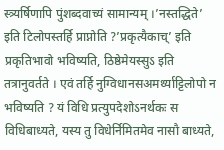स्त्र्यर्षिणापि पुंशब्दवाच्यं सामान्यम् ।’नस्तद्धिते’ इति टिलोपस्तर्हि प्राप्नोति ?’प्रकृत्यैकाच्’ इति प्रकृतिभावो भविष्यति, ठिष्ठेमेयस्सुऽ इति तत्रानुवर्तते । एवं तर्हि नुग्विधानसअमर्थ्याट्टिलोपो न भविष्यति ? यं विधि प्रत्युपदेशोऽनर्थकः स विधिबाध्यते, यस्य तु विधेर्निमितमेव नासौ बाध्यते,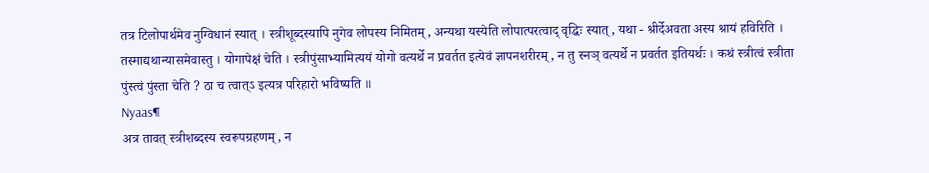तत्र टिलोपार्थमेव नुग्विधानं स्यात् । स्त्रीशूब्दस्यापि नुगेव लोपस्य निमितम्, अन्यथा यस्येति लोपात्परत्वाद् वृद्धिः स्यात्, यथा - श्रीर्देअवता अस्य श्रायं हविरिति । तस्माद्यथान्यासमेवास्तु । योगापेक्षं चेति । स्त्रीपुंसाभ्यामित्ययं योगो वत्यर्थे न प्रवर्तत इत्येवं ज्ञापनशरीरम्, न तु स्नञ् वत्यर्थे न प्रवर्तत इतियर्थः । कथं स्त्रीत्वं स्त्रीता पुंस्त्वं पुंस्ता चेति ? ठा च त्वात्ऽ इत्यत्र परिहारो भविष्यति ॥
Nyaas¶
अत्र तावत् स्त्रीशब्दस्य स्वरूपग्रहणम्, न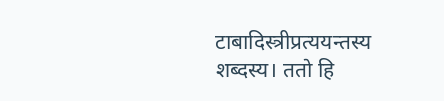टाबादिस्त्रीप्रत्ययन्तस्य शब्दस्य। ततो हि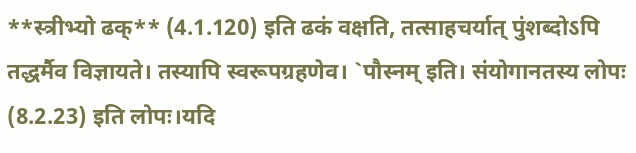**स्त्रीभ्यो ढक्** (4.1.120) इति ढकं वक्षति, तत्साहचर्यात् पुंशब्दोऽपि तद्धर्मैव विज्ञायते। तस्यापि स्वरूपग्रहणेव। `पौस्नम् इति। संयोगानतस्य लोपः (8.2.23) इति लोपः।यदि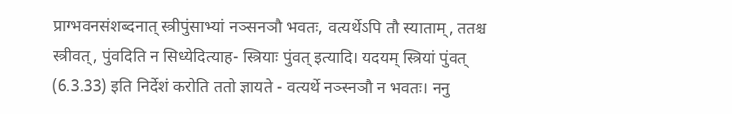प्राग्भवनसंशब्दनात् स्त्रीपुंसाभ्यां नञ्सनञौ भवतः, वत्यर्थेऽपि तौ स्याताम्, ततश्च स्त्रीवत्, पुंवदिति न सिध्येदित्याह- स्त्रियाः पुंवत् इत्यादि। यदयम् स्त्रियां पुंवत् (6.3.33) इति निर्देशं करोति ततो ज्ञायते - वत्यर्थे नञ्स्नञौ न भवतः। ननु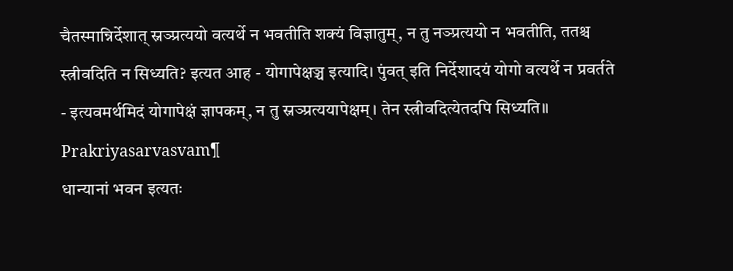चैतस्मान्निर्देशात् स्नञ्प्रत्ययो वत्यर्थे न भवतीति शक्यं विज्ञातुम्, न तु नञ्प्रत्ययो न भवतीति, ततश्च स्त्रीवदिति न सिध्यति? इत्यत आह - योगापेक्षञ्च इत्यादि। पुंवत् इति निर्देशादयं योगो वत्यर्थे न प्रवर्तते - इत्यवमर्थमिदं योगापेक्षं ज्ञापकम्, न तु स्नञ्प्रत्ययापेक्षम्। तेन स्त्रीवदित्येतदपि सिध्यति॥
Prakriyasarvasvam¶
धान्यानां भवन इत्यतः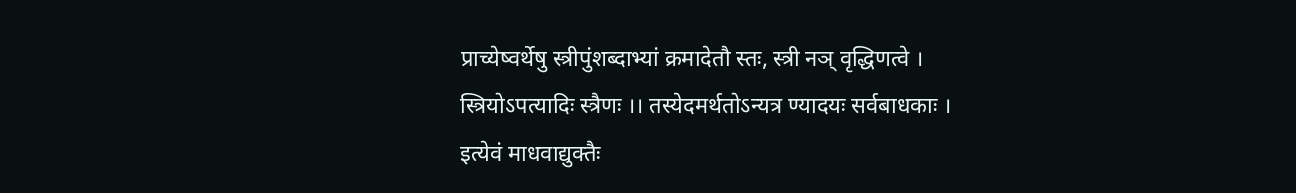प्राच्येष्वर्थेषु स्त्रीपुंशब्दाभ्यां क्रमादेतौ स्तः, स्त्री नञ् वृद्धिणत्वे । स्त्रियोऽपत्यादिः स्त्रैणः ।। तस्येदमर्थतोऽन्यत्र ण्यादयः सर्वबाधकाः । इत्येवं माधवाद्युक्तैः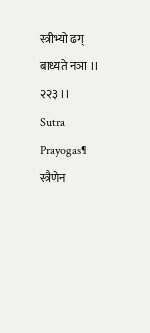स्त्रीभ्यो ढग् बाध्यते नञा ।। २२३ ।।
Sutra Prayogas¶
स्त्रैणेन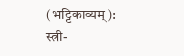(भट्टिकाव्यम्): स्त्री-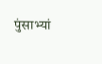पुंसाभ्यां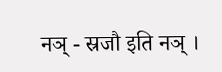नञ् - स्रजौ इति नञ् ।